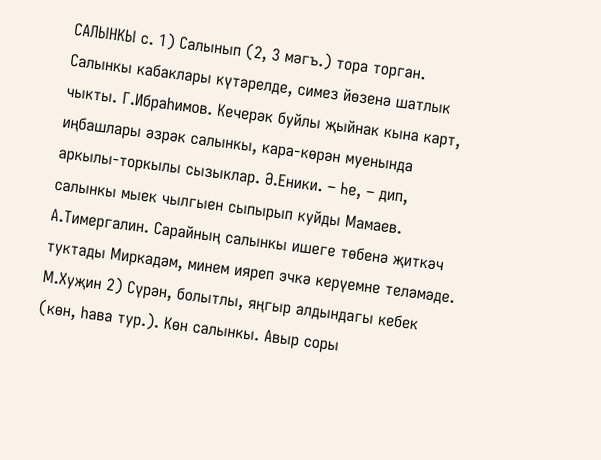САЛЫНКЫ с. 1) Салынып (2, 3 мәгъ.) тора торган. Салынкы кабаклары күтәрелде, симез йөзенә шатлык чыкты. Г.Ибраһимов. Кечерәк буйлы җыйнак кына карт, иңбашлары әзрәк салынкы, кара-көрән муенында аркылы-торкылы сызыклар. Ә.Еники. – Һе, – дип, салынкы мыек чылгыен сыпырып куйды Мамаев. А.Тимергалин. Сарайның салынкы ишеге төбенә җиткәч туктады Миркадәм, минем ияреп эчкә керүемне теләмәде. М.Хуҗин 2) Сүрән, болытлы, яңгыр алдындагы кебек (көн, һава тур.). Көн салынкы. Авыр соры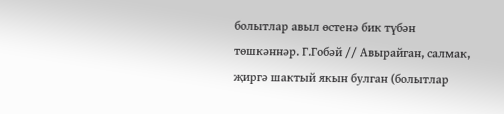болытлар авыл өстенә бик түбән төшкәннәр. Г.Гобәй // Авырайган, салмак, җиргә шактый якын булган (болытлар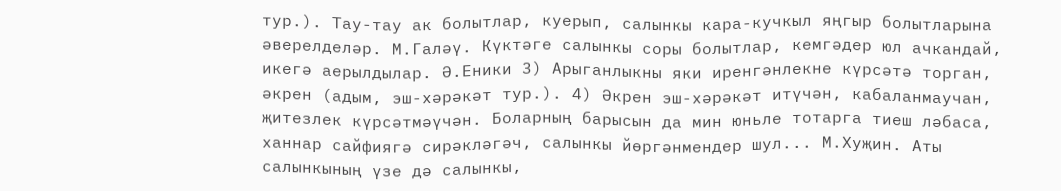тур.). Тау-тау ак болытлар, куерып, салынкы кара-кучкыл яңгыр болытларына әверелделәр. М.Галәү. Күктәге салынкы соры болытлар, кемгәдер юл ачкандай, икегә аерылдылар. Ә.Еники 3) Арыганлыкны яки иренгәнлекне күрсәтә торган, әкрен (адым, эш-хәрәкәт тур.). 4) Әкрен эш-хәрәкәт итүчән, кабаланмаучан, җитезлек күрсәтмәүчән. Боларның барысын да мин юньле тотарга тиеш ләбаса, ханнар сайфиягә сирәкләгәч, салынкы йөргәнмендер шул... М.Хуҗин. Аты салынкының үзе дә салынкы,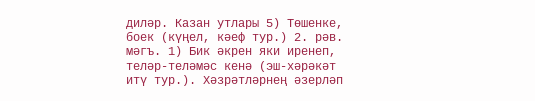диләр. Казан утлары 5) Төшенке, боек (күңел, кәеф тур.) 2. рәв. мәгъ. 1) Бик әкрен яки иренеп, теләр-теләмәс кенә (эш-хәрәкәт итү тур.). Хәзрәтләрнең әзерләп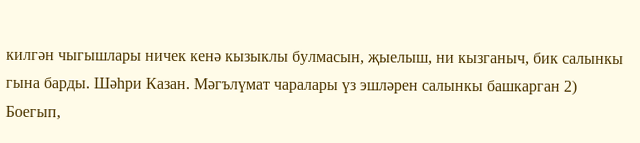килгән чыгышлары ничек кенә кызыклы булмасын, җыелыш, ни кызганыч, бик салынкы гына барды. Шәһри Казан. Мәгълүмат чаралары үз эшләрен салынкы башкарган 2) Боегып,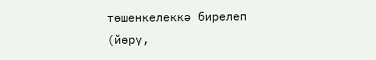төшенкелеккә бирелеп (йөрү,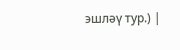эшләү тур.) |